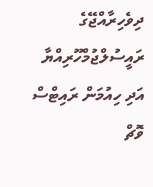ދިވެހިރާއްޖޭގެ ރައީސުލްޖުމްހޫރިއްޔާ އަދި ހިއުމަން ރައިޓްސް ވޮޗް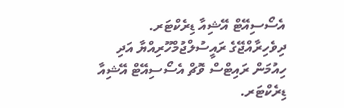އެސޯސިއޭޓް އޭޝިއާ ޑިރެކްޓަރ.
ދިވެހިރާއްޖޭގެ ރައީސުލްޖުމްހޫރިއްޔާ އަދި ހިއުމަން ރައިޓްސް ވޮޗް އެސޯސިއޭޓް އޭޝިއާ ޑިރެކްޓަރ.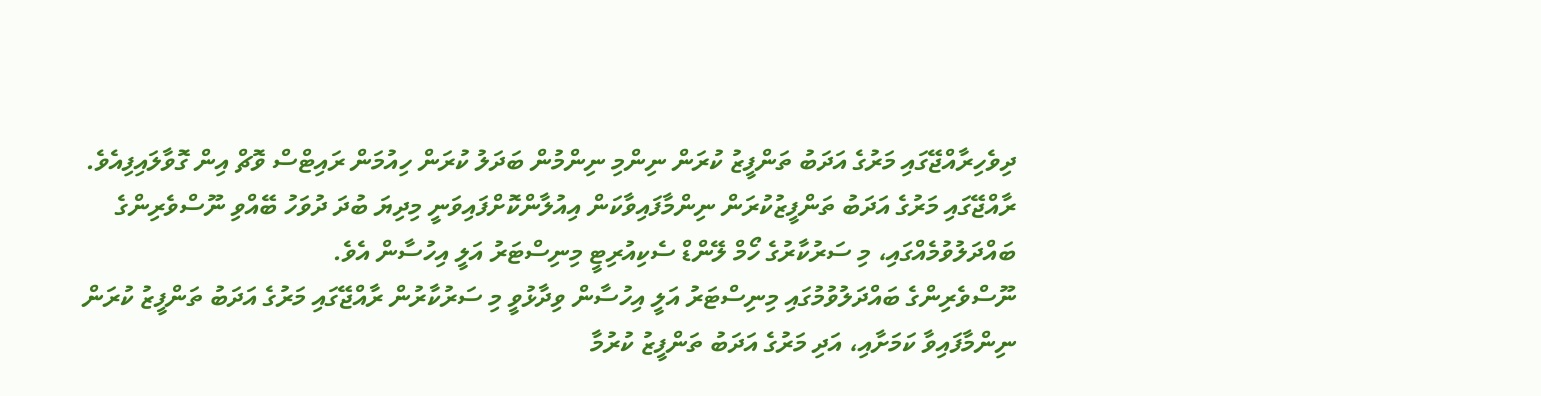ދިވެހިރާއްޖޭގައި މަރުގެ އަދަބު ތަންފީޒު ކުރަން ނިންމި ނިންމުން ބަދަލު ކުރަން ހިއުމަން ރައިޓްސް ވޮޗް އިން ގޮވާލައިފިއެވެ.
ރާއްޖޭގައި މަރުގެ އަދަބު ތަންފީޒުކުރަން ނިންމާފައިވާކަން އިއުލާންކޮށްފައިވަނީ މިދިޔަ ބުދަ ދުވަހު ބޭއްވި ނޫސްވެރިންގެ ބައްދަލުވުމެއްގައި، މި ސަރުކާރުގެ ހޯމް ލޭންޑް ސެކިއުރިޓީ މިނިސްޓަރު އަލީ އިހުސާން އެވެ.
ނޫސްވެރިންގެ ބައްދަލުވުމުގައި މިނިސްޓަރު އަލީ އިހުސާން ވިދާޅުވީ މި ސަރުކާރުން ރާއްޖޭގައި މަރުގެ އަދަބު ތަންފީޒު ކުރަން ނިންމާފައިވާ ކަމަށާއި، އަދި މަރުގެ އަދަބު ތަންފީޒު ކުރުމާ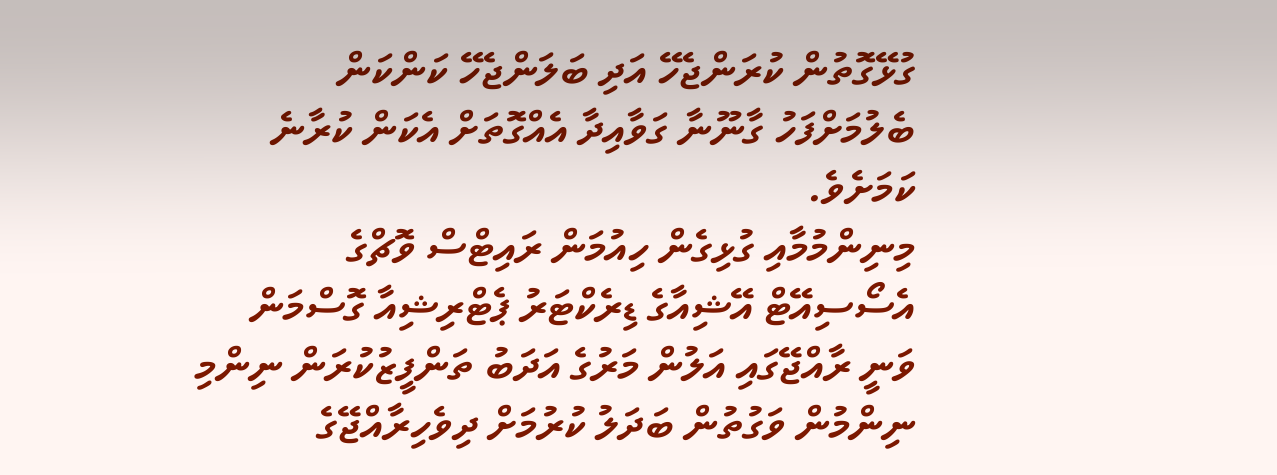ގުޅޭގޮތުން ކުރަންޖެހޭ އަދި ބަލަންޖެހޭ ކަންކަން ބެލުމަށްފަހު ގާނޫނާ ގަވާއިދާ އެއްގޮތަށް އެކަން ކުރާނެ ކަމަށެވެ.
މިނިންމުމާއި ގުޅިގެން ހިއުމަން ރައިޓްސް ވޮޗްގެ އެސޯސިއޭޓް އޭޝިއާގެ ޑިރެކްޓަރު ޕެޓްރިޝިއާ ގޮސްމަން ވަނީ ރާއްޖޭގައި އަލުން މަރުގެ އަދަބު ތަންފީޒުކުރަން ނިންމި ނިންމުން ވަގުތުން ބަދަލު ކުރުމަށް ދިވެހިރާއްޖޭގެ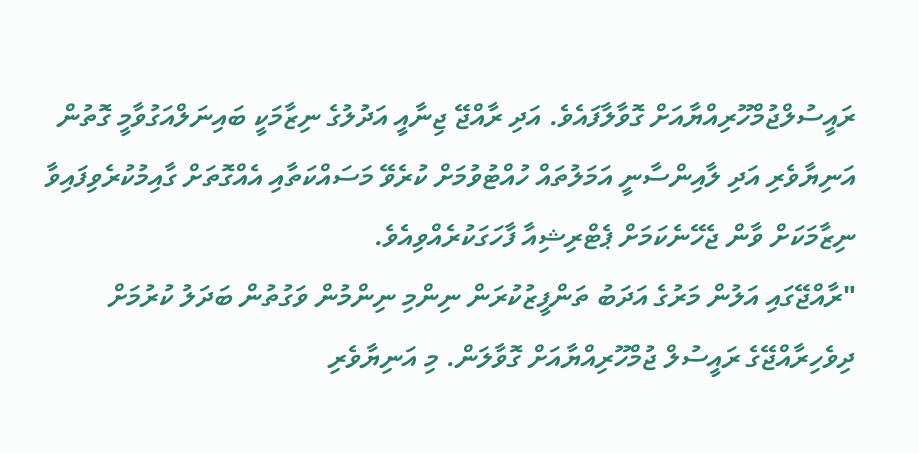ރައީސުލްޖުމްހޫރިއްޔާއަށް ގޮވާލާފައެވެ. އަދި ރާއްޖޭ ޖިނާއީ އަދުލުގެ ނިޒާމަކީ ބައިނަލްއަގުވާމީ ގޮތުން އަނިޔާވެރި އަދި ލާއިންސާނީ އަމަލުތައް ހުއްޓުވުމަށް ކުރެވޭ މަސައްކަތާއި އެއްގޮތަށް ގާއިމުކުރެވިފައިވާ ނިޒާމަކަށް ވާން ޖެހޭނެކަމަށް ޕެޓްރިޝިއާ ފާހަގަކުރެއްވިއެވެ.
"ރާއްޖޭގައި އަލުން މަރުގެ އަދަބު ތަންފީޒުކުރަން ނިންމި ނިންމުން ވަގުތުން ބަދަލު ކުރުމަށް ދިވެހިރާއްޖޭގެ ރައީސުލް ޖުމްހޫރިއްޔާއަށް ގޮވާލަން. މި އަނިޔާވެރި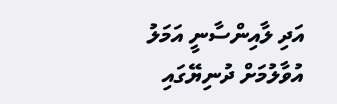އަދި ލާއިންސާނީ އަމަލު އުވާލުމަށް ދުނިޔޭގައި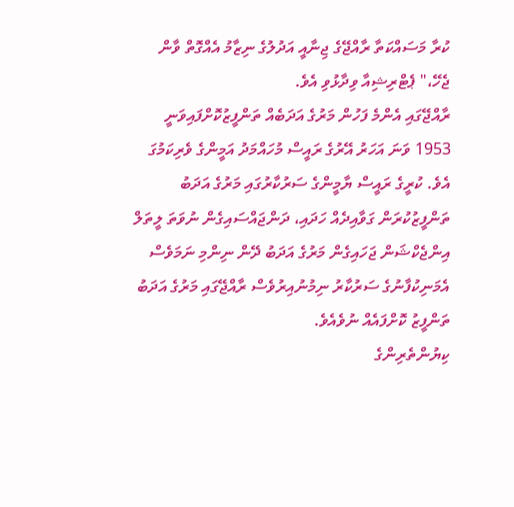ކުރާ މަސައްކަތާ ރާއްޖޭގެ ޖިނާއީ އަދުލުގެ ނިޒާމު އެއްގޮތް ވާން ޖެހޭ،" ޕެޓްރިޝިއާ ވިދާޅުވި އެވެ.
ރާއްޖޭގައި އެންމެ ފަހުން މަރުގެ އަދަބެއް ތަންފީޒުކޮށްފައިވަނީ 1953 ވަނަ އަހަރު އޭރުގެ ރައީސް މުހައްމަދު އަމީންގެ ވެރިކަމުގަ އެވެ. ކުރީގެ ރައީސް ޔާމީންގެ ސަރުކާރުގައި މަރުގެ އަދަބު ތަންފީޒުކުރަން ގަވާއިދެއް ހަދައި، ދަންޖައްސައިގެން ނުވަތަ ލީތަލް އިންޖެކްޝަން ޖަހައިގެން މަރުގެ އަދަބު ދޭން ނިންމި ނަމަވެސް އެމަނިކުފާނުގެ ސަރުކާރު ނިމުނުއިރުވެސް ރާއްޖޭގައި މަރުގެ އަދަބު ތަންފީޒު ކޮށްފައެއް ނުވެއެވެ.
ކިޔުންތެރިންގެ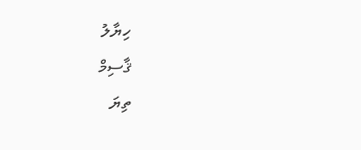ހިޔާލު
ޤާސިމް
ތިޔަ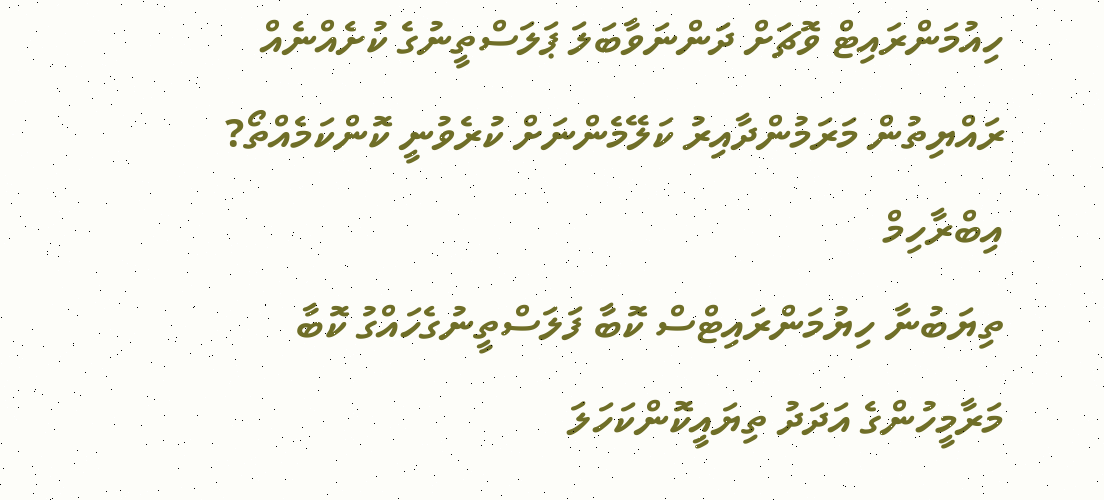ހިއުމަންރައިޓް ވޮޗަށް ދަންނަވާބަލަ ޕަލަސްތީނުގެ ކުށެއްނެއް ރައްޔިތުން މަރަމުންދާއިރު ކަލޭމެންނަށް ކުރެވުނީ ކޮންކަމެއްތޯ?
އިބްރާހިމް
ތިޔަބުނާ ހިޔުމަންރައިޓްސް ކޮބާ ފަލަސްތީނުގެހައްގު ކޮބާ މަރާމީހުންގެ އަދަދު ތިޔައީކޮންކަހަލަ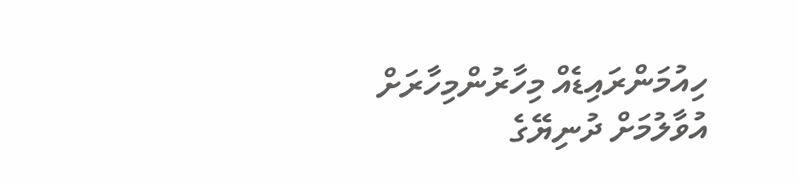ހިއުމަންރައިޑެއް މިހާރުންމިހާރަށް އުވާލުމަށް ދުނިޔޭގެ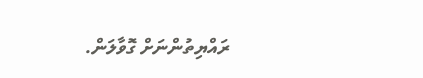ރައްޔިތުންނަށް ގޮވާލަން.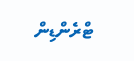ޓްރެންޑިން